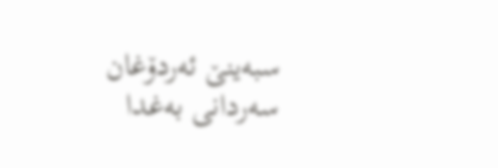سبەینێ ئەردۆغان سەردانی بەغدا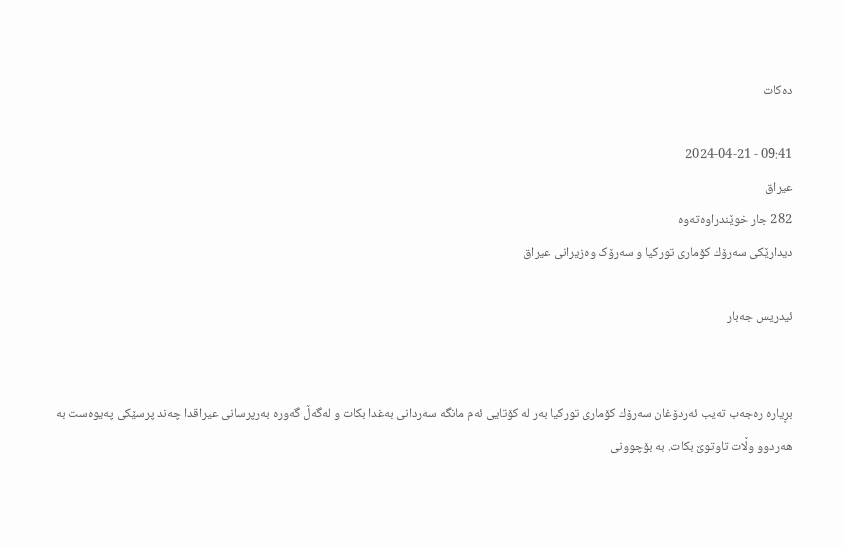دەکات

09:41 - 2024-04-21
عیراق
282 جار خوێندراوەتەوە
دیدارێکی سەرۆك كۆماری توركیا و سەرۆک وەزیرانی عیراق

ئیدریس جەبار


بڕیارە رەجەب تەیب ئەردۆغان سەرۆك كۆماری توركیا بەر لە كۆتایی ئەم مانگە سەردانی بەغدا بكات و لەگەڵ گەورە بەرپرسانی عیراقدا چەند پرسێكی پەیوەست بە هەردوو وڵات تاوتوێ‌ بكات. بە بۆچوونی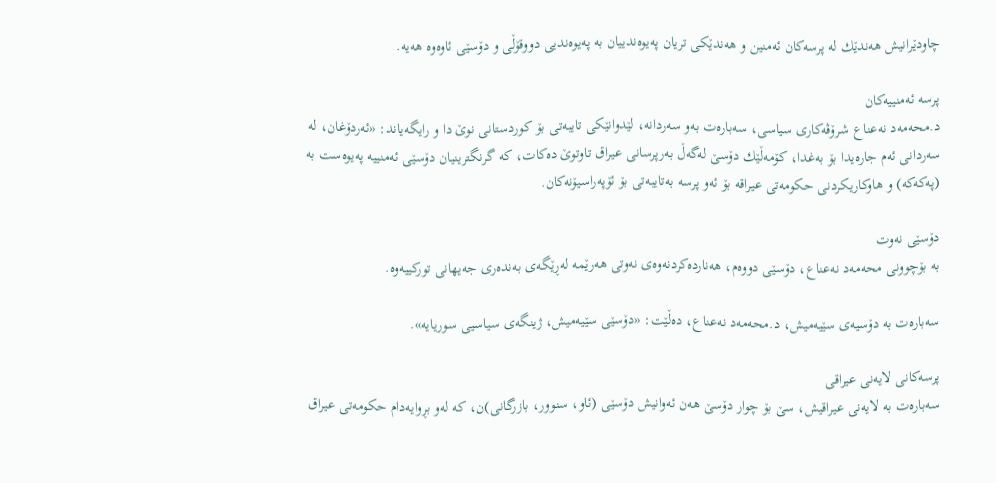چاودێرانیش هەندێك لە پرسەكان ئەمنین و هەندێكی تریان پەیوەندییان بە پەیوەندیی دووقۆڵی و دۆسێی ئاوەوە هەیە.

پرسە ئەمنییەكان
د.محەمەد نەعناع شرۆڤەكاری سیاسی، سەبارەت بەو سەردانە، لێدوانێكی تایبەتی بۆ كوردستانی نوێ‌ دا و رایگەیاند: «ئەردۆغان، لە سەردانی ئەم جارەیدا بۆ بەغدا، كۆمەڵێك دۆسێ‌ لەگەڵ بەرپرسانی عیراق تاوتوێ‌ دەكات، كە گرنگترینیان دۆسێی ئەمنییە پەیوەست بە (پەكەكە) و هاوكاریكردنی حكومەتی عیراقە بۆ ئەو پرسە بەتایبەتی بۆ ئۆپەراسیۆنەكان.

دۆسێی نەوت
بە بۆچوونی محەمەد نەعناع، دۆسێی دووەم، هەناردەكردنەوەی نەوتی هەرێمە لەڕێگەی بەندەری جەیهانی توركییەوە.

سەبارەت بە دۆسیەی سێیەمیش، د.محەمەد نەعناع، دەڵێت: «دۆسێی سێیەمیش، ژینگەی سیاسیی سوریایە».

پرسەكانی لایەنی عیراقی
سەبارەت بە لایەنی عیراقیش، سێ‌ بۆ چوار دۆسێ هەن ئەوانیش دۆسێی (ئاو، سنوور، بازرگانی)ن، كە لەو بڕوایەدام حكومەتی عیراق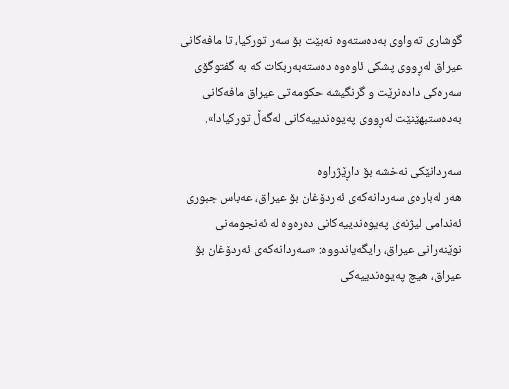گوشاری تەواوی بەدەستەوە نەبێت بۆ سەر توركیا، تا مافەكانی عیراق لەڕووی پشكی ئاوەوە دەستەبەربكات كە بە گفتوگۆی سەرەكی دادەنرێت و گرنگیشە حكومەتی عیراق مافەكانی بەدەستبهێنێت لەڕووی پەیوەندییەكانی لەگەڵ توركیادا».

سەردانێكی نەخشە بۆ داڕێژراوە
هەر لەبارەی سەردانەكەی ئەردۆغان بۆ عیراق، عەباس جبوری ئەندامی لیژنەی پەیوەندییەكانی دەرەوە لە ئەنجومەنی نوێنەرانی عیراق، رایگەیاندووە: «سەردانەكەی ئەردۆغان بۆ عیراق، هیچ پەیوەندییەكی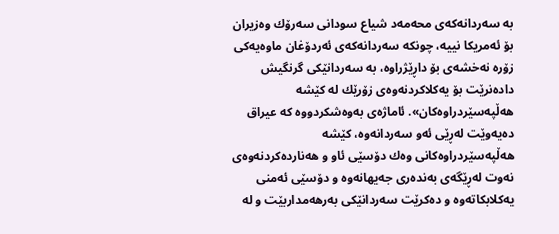بە سەردانەكەی محەمەد شیاع سودانی سەرۆك وەزیران بۆ ئەمریكا نییە، چونكە سەردانەكەی ئەردۆغان ماوەیەكی زۆرە نەخشەی بۆ داڕێژراوە، بە سەردانێكی گرنگیش دادەنرێت بۆ یەكلاكردنەوەی زۆرێك لە كێشە هەڵپەسێردراوەكان». ئاماژەی بەوەشكردووە كە عیراق دەیەوێت لەڕێی ئەو سەردانەوە، كێشە هەڵپەسێردراوەكانی وەك دۆسێی ئاو و هەناردەكردنەوەی نەوت لەڕێگەی بەندەری جەیهانەوە و دۆسێی ئەمنی یەكلابكاتەوە و دەكرێت سەردانێكی بەرهەمداربێت و لە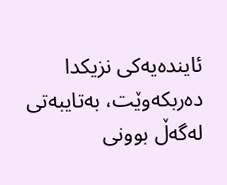ئایندەیەكی نزیكدا دەربكەوێت، بەتایبەتی لەگەڵ بوونی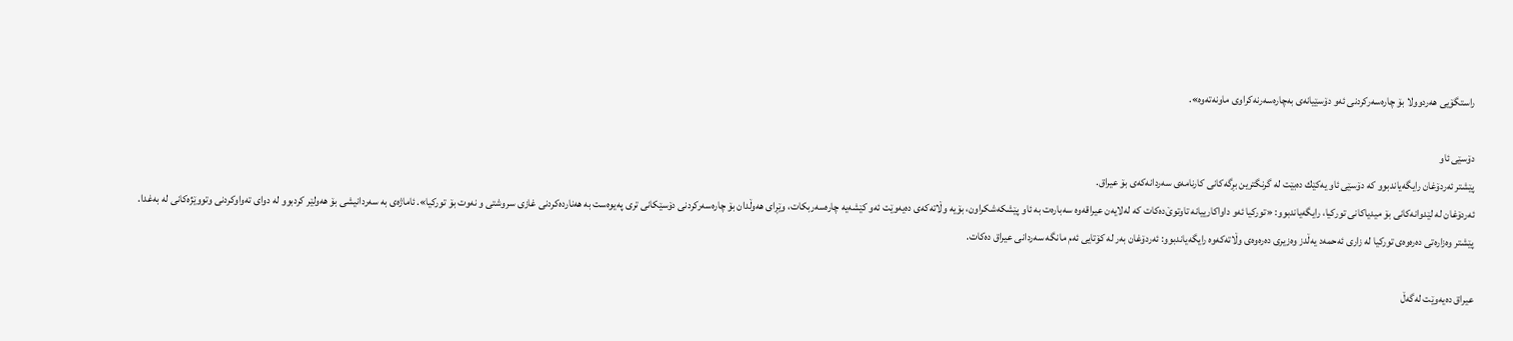راستگۆیی هەردوولا بۆ چارەسەركردنی ئەو دۆسێیانەی بەچارەسەرنەكراوی ماونەتەوە».

دۆسێی ئاو
پێشتر ئەردۆغان رایگەیاندبوو كە دۆسێی ئاو یەكێك دەبێت لە گرنگترین بڕگەكانی كارنامەی سەردانەكەی بۆ عیراق.
ئەردۆغان لە لێدوانەكانی بۆ میدیاكانی توركیا، رایگەیاندبوو: «توركیا ئەو داواكارییانە تاوتوێ‌دەكات كە لەلایەن عیراقەوە سەبارەت بە ئاو پێشكەشكراون، بۆیە وڵاتەكەی دەیەوێت ئەو كێشەیە چارەسەربكات، وێڕای هەوڵدان بۆ چارەسەركردنی دۆسێكانی تری پەیوەست بە هەناردەكردنی غازی سروشتی و نەوت بۆ توركیا». ئاماژەی بە سەردانیشی بۆ هەولێر كردبوو لە دوای تەواوكردنی وتووێژەكانی لە بەغدا.
پێشتر وەزارەتی دەرەوەی توركیا لە زاری ئەحمەد یەڵدز وەزیری دەرەوەی وڵاتەكەوە رایگەیاندبوو: ئەردۆغان بەر لە كۆتایی ئەم مانگە سەردانی عیراق دەكات.

عیراق دەیەوێت لەگەڵ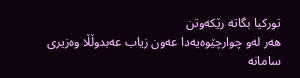توركیا بگاتە رێكەوتن
هەر لەو چوارچێوەیەدا عەون زیاب عەبدوڵڵا وەزیری سامانە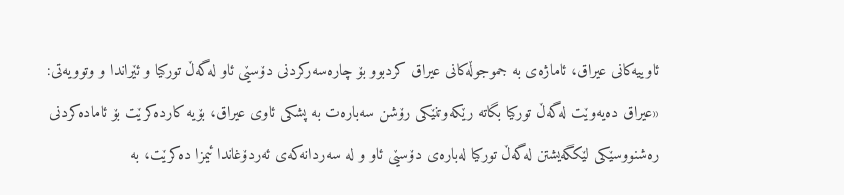ئاوییەكانی عیراق، ئاماژەی بە جموجوڵەكانی عیراق كردبوو بۆ چارەسەركردنی دۆسێی ئاو لەگەڵ توركیا و ئێراندا و وتوویەتی: «عیراق دەیەوێت لەگەڵ توركیا بگاتە رێكەوتنێكی رۆشن سەبارەت بە پشكی ئاوی عیراق، بۆیە كاردەكرێت بۆ ئامادەكردنی رەشنووسێكی لێكگەیشتن لەگەڵ توركیا لەبارەی دۆسێی ئاو و لە سەردانەكەی ئەردۆغاندا ئیمزا دەكرێت، بە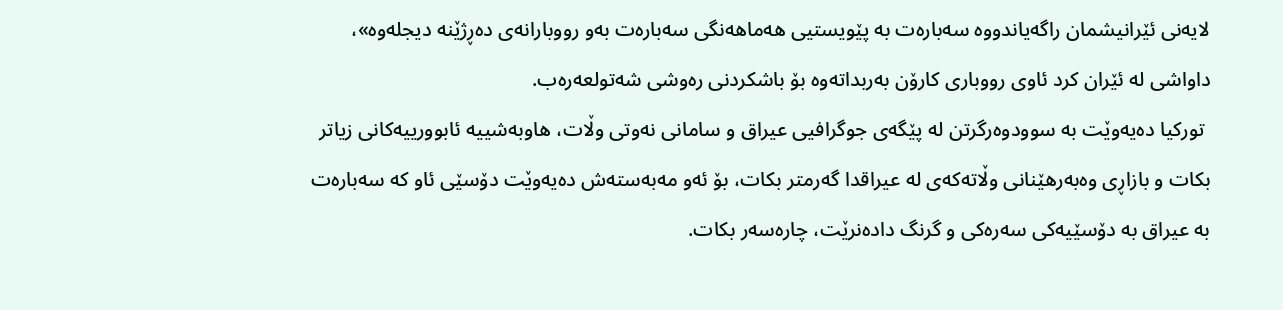لایەنی ئێرانیشمان راگەیاندووە سەبارەت بە پێویستیی هەماهەنگی سەبارەت بەو رووبارانەی دەڕژێنە دیجلەوە»، داواشی لە ئێران كرد ئاوی رووباری كارۆن بەربداتەوە بۆ باشكردنی رەوشی شەتولعەرەب.
 توركیا دەیەوێت بە سوودوەرگرتن لە پێگەی جوگرافیی عیراق و سامانی نەوتی وڵات، هاوبەشییە ئابوورییەكانی زیاتر بكات و بازاڕی وەبەرهێنانی وڵاتەكەی لە عیراقدا گەرمتر بكات، بۆ ئەو مەبەستەش دەیەوێت دۆسێی ئاو كە سەبارەت بە عیراق بە دۆسێیەكی سەرەكی و گرنگ دادەنرێت، چارەسەر بكات.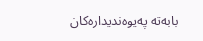بابەتە پەیوەندیدارەکان